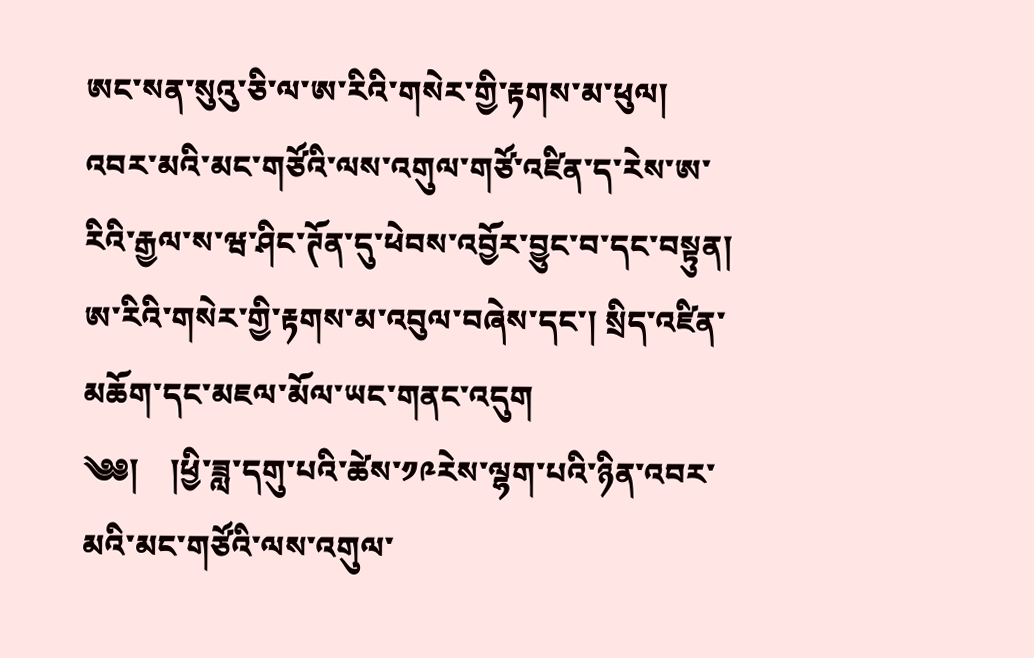ཨང་སན་སུའུ་ཅི་ལ་ཨ་རིའི་གསེར་གྱི་རྟགས་མ་ཕུལ།
འབར་མའི་མང་གཙོའི་ལས་འགུལ་གཙོ་འཛིན་ད་རེས་ཨ་རིའི་རྒྱལ་ས་ཝ་ཤིང་ཊོན་དུ་ཕེབས་འབྱོར་བྱུང་བ་དང་བསྟུན། ཨ་རིའི་གསེར་གྱི་རྟགས་མ་འབུལ་བཞེས་དང་། སྲིད་འཛིན་མཆོག་དང་མཇལ་མོལ་ཡང་གནང་འདུག
༄༅།    །ཕྱི་ཟླ་དགུ་པའི་ཚེས་༡༩རེས་ལྷག་པའི་ཉིན་འབར་མའི་མང་གཙོའི་ལས་འགུལ་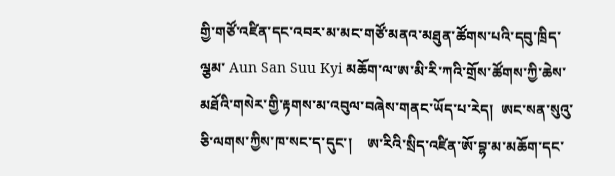གྱི་གཙོ་འཛིན་དང་འབར་མ་མང་གཙོ་མནའ་མཐུན་ཚོགས་པའི་དབུ་ཁྲིད་ལྕམ་ Aun San Suu Kyi མཆོག་ལ་ཨ་མི་རི་ཀའི་གྲོས་ཚོགས་ཀྱི་ཆེས་མཐོའི་གསེར་གྱི་རྟགས་མ་འབུལ་བཞེས་གནང་ཡོད་པ་རེད།  ཨང་སན་སུའུ་ཅི་ལགས་ཀྱིས་ཁ་སང་ད་དུང་།    ཨ་རིའི་སྲིད་འཛིན་ཨོ་བྷ་མ་མཆོག་དང་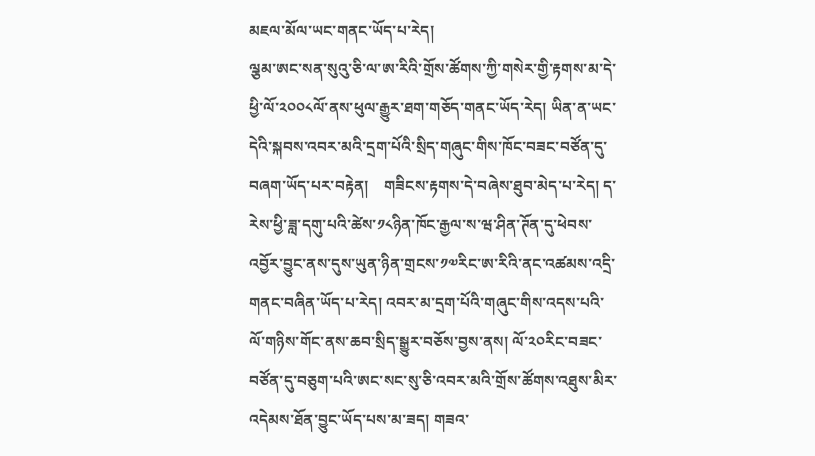མཇལ་མོལ་ཡང་གནང་ཡོད་པ་རེད།
ལྕམ་ཨང་སན་སུའུ་ཅི་ལ་ཨ་རིའི་གྲོས་ཚོགས་ཀྱི་གསེར་གྱི་རྟགས་མ་དེ་ཕྱི་ལོ་༢༠༠༨ལོ་ནས་ཕུལ་རྒྱུར་ཐག་གཅོད་གནང་ཡོད་རེད། ཡིན་ན་ཡང་དེའི་སྐབས་འབར་མའི་དྲག་པོའི་སྲིད་གཞུང་གིས་ཁོང་བཟང་བཙོན་དུ་བཞག་ཡོད་པར་བརྟེན།    གཟིངས་རྟགས་དེ་བཞེས་ཐུབ་མེད་པ་རེད། ད་རེས་ཕྱི་ཟླ་དགུ་པའི་ཚེས་༡༨ཉིན་ཁོང་རྒྱལ་ས་ཝ་ཤིན་ཊོན་དུ་ཕེབས་འབྱོར་བྱུང་ནས་དུས་ཡུན་ཉིན་གྲངས་༡༧རིང་ཨ་རིའི་ནང་འཚམས་འདྲི་གནང་བཞིན་ཡོད་པ་རེད། འབར་མ་དྲག་པོའི་གཞུང་གིས་འདས་པའི་ལོ་གཉིས་གོང་ནས་ཆབ་སྲིད་སྒྱུར་བཅོས་བྱས་ནས། ལོ་༢༠རིང་བཟང་བཙོན་དུ་བཅུག་པའི་ཨང་སང་སུ་ཅི་འབར་མའི་གྲོས་ཚོགས་འཐུས་མིར་འདེམས་ཐོན་བྱུང་ཡོད་པས་མ་ཟད། གཟའ་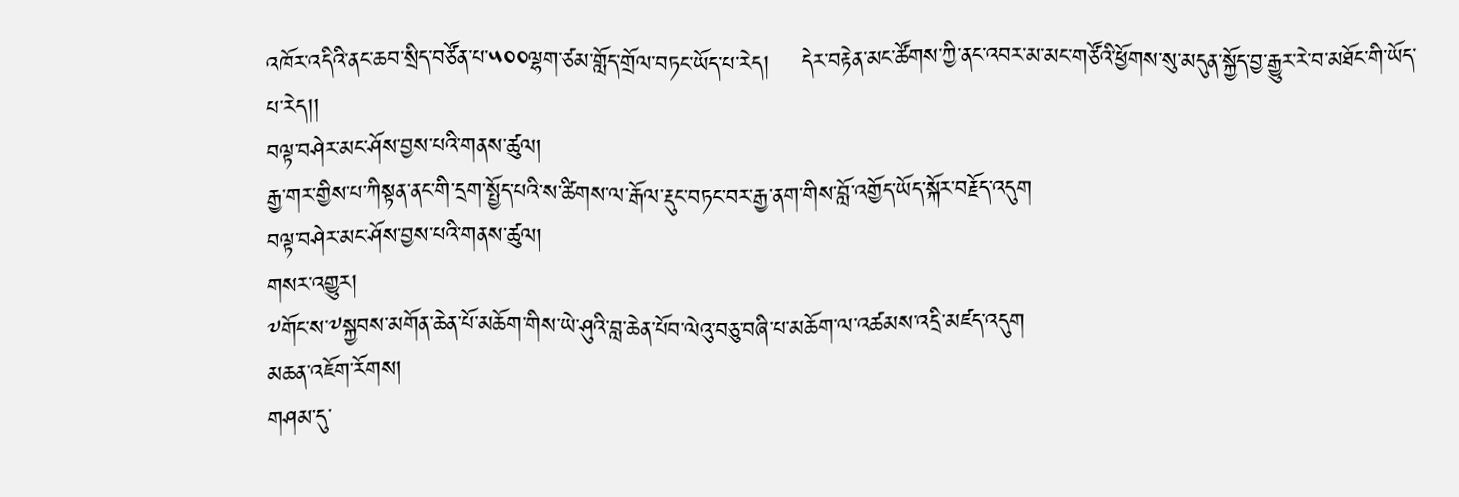འཁོར་འདིའི་ནང་ཆབ་སྲིད་བཙོན་པ་༥༠༠ལྷག་ཙམ་གློད་གྲོལ་བཏང་ཡོད་པ་རེད།    དེར་བརྟེན་མང་ཚོགས་ཀྱི་ནང་འབར་མ་མང་གཙོའི་ཕྱོགས་སུ་མདུན་སྐྱོད་བྱ་རྒྱུར་རེ་བ་མཐོང་གི་ཡོད་པ་རེད།།
བལྟ་བཤེར་མང་ཤོས་བྱས་པའི་གནས་ཚུལ།
རྒྱ་གར་གྱིས་པ་ཀིསྟན་ནང་གི་དྲག་སྤྱོད་པའི་ས་ཚིགས་ལ་རྒོལ་རྡུང་བཏང་བར་རྒྱ་ནག་གིས་བློ་འགྱོད་ཡོད་སྐོར་བརྗོད་འདུག
བལྟ་བཤེར་མང་ཤོས་བྱས་པའི་གནས་ཚུལ།
གསར་འགྱུར།
༸གོང་ས་༸སྐྱབས་མགོན་ཆེན་པོ་མཆོག་གིས་ཡེ་ཤུའི་བླ་ཆེན་པོབ་ལེའུ་བཅུ་བཞི་པ་མཆོག་ལ་འཚམས་འདྲི་མཛད་འདུག
མཆན་འཇོག་རོགས།
གཤམ་དུ་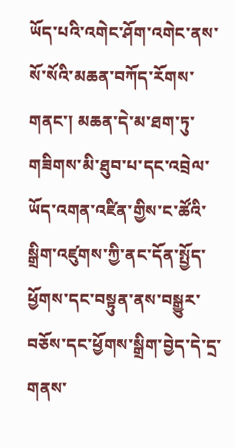ཡོད་པའི་འགེང་ཤོག་འགེང་ནས་སོ་སོའི་མཆན་བཀོད་རོགས་གནང་། མཆན་དེ་མ་ཐག་ཏུ་གཟིགས་མི་ཐུབ་པ་དང་འབྲེལ་ཡོད་འགན་འཛིན་གྱིས་ང་ཚོའི་སྒྲིག་འཛུགས་ཀྱི་ནང་དོན་སྤྱོད་ཕྱོགས་དང་བསྟུན་ནས་བསྒྱུར་བཅོས་དང་ཕྱོགས་སྒྲིག་བྱེད་དེ་དྲ་གནས་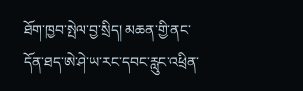ཐོག་ཁྱབ་སྤེལ་བྱ་སྲིད། མཆན་གྱི་ནང་དོན་ཐད་ཨེ་ཤེ་ཡ་རང་དབང་རླུང་འཕྲིན་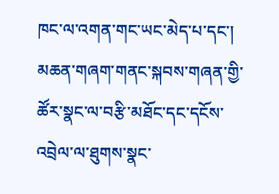ཁང་ལ་འགན་གང་ཡང་མེད་པ་དང་། མཆན་གཞག་གནང་སྐབས་གཞན་གྱི་ཚོར་སྣང་ལ་བརྩི་མཐོང་དང་དངོས་འབྲེལ་ལ་ཐུགས་སྣང་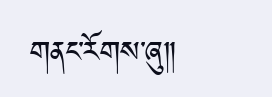གནང་རོགས་ཞུ༎